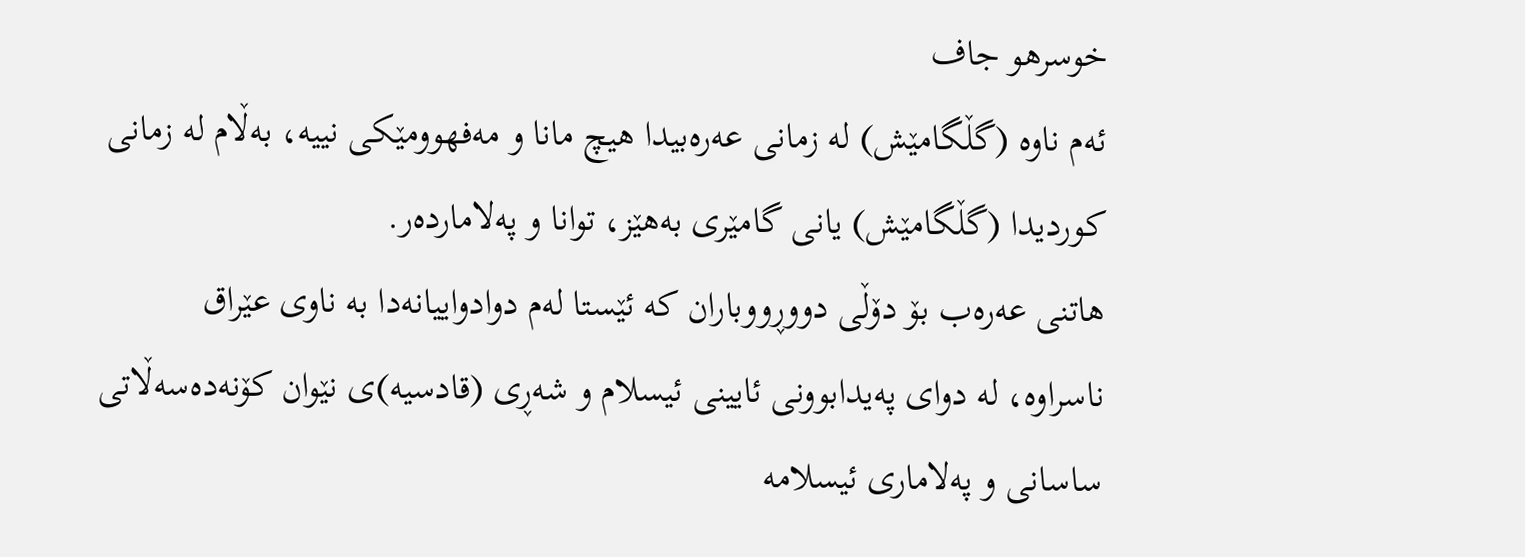خوسرهو جاف
ئەم ناوە (گڵگامێش) لە زمانی عەرەبیدا هیچ مانا و مەفهوومێکی نییە، بەڵام لە زمانی کوردیدا (گڵگامێش) یانی گامێری بەهێز، توانا و پەلاماردەر.
هاتنی عەرەب بۆ دۆڵی دووڕووباران کە ئێستا لەم دوادواییانەدا بە ناوی عێراق ناسراوە، لە دوای پەیدابوونی ئایینی ئیسلام و شەڕی (قادسیە)ی نێوان کۆنەدەسەڵاتی ساسانی و پەلاماری ئیسلامە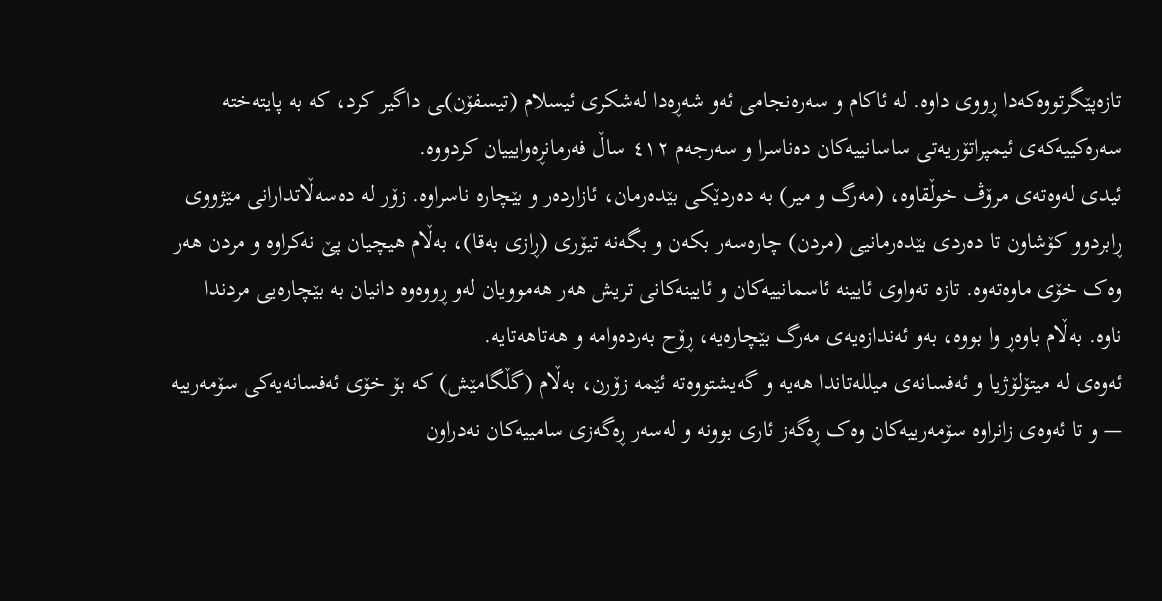تازەپێگرتووەکەدا ڕووی داوە. لە ئاکام و سەرەنجامی ئەو شەڕەدا لەشکری ئیسلام (تیسفۆن)ـی داگیر کرد، کە بە پایتەختە سەرەکییەکەی ئیمپراتۆریەتی ساسانییەکان دەناسرا و سەرجەم ٤١٢ ساڵ فەرمانڕەوایییان کردووە.
ئیدی لەوەتەی مرۆڤ خوڵقاوە، (مەرگ و میر) بە دەردێکی بێدەرمان، ئازاردەر و بێچارە ناسراوە. زۆر لە دەسەڵاتدارانی مێژووی ڕابردوو کۆشاون تا دەردی بێدەرمانیی (مردن) چارەسەر بکەن و بگەنە تیۆری (ڕازی بەقا)، بەڵام هیچیان پێ نەکراوە و مردن هەر وەک خۆی ماوەتەوە. تازە تەواوی ئایینە ئاسمانییەکان و ئایینەکانی تریش هەر هەموویان لەو ڕووەوە دانیان بە بێچارەیی مردندا ناوە. بەڵام باوەڕ وا بووە، بەو ئەندازەیەی مەرگ بێچارەیە، ڕۆح بەردەوامە و هەتاهەتایە.
ئەوەی لە میتۆلۆژیا و ئەفسانەی میللەتاندا هەیە و گەیشتووەتە ئێمە زۆرن، بەڵام (گڵگامێش) کە بۆ خۆی ئەفسانەیەکی سۆمەرییە — و تا ئەوەی زانراوە سۆمەرییەکان وەک ڕەگەز ئاری بوونە و لەسەر ڕەگەزی سامییەکان نەدراون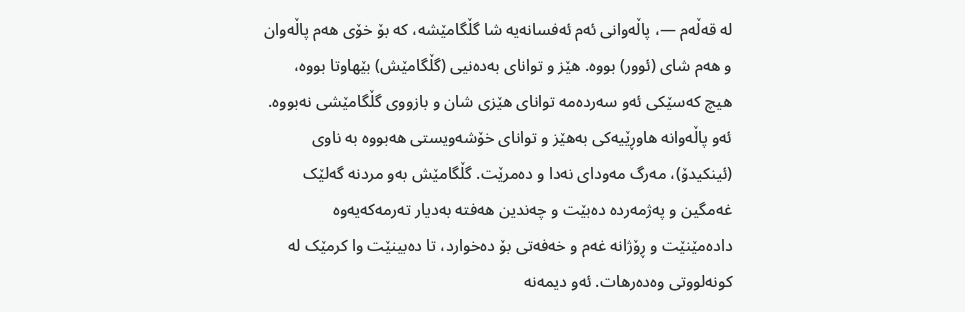لە قەڵەم —، پاڵەوانی ئەم ئەفسانەیە شا گڵگامێشە، کە بۆ خۆی هەم پاڵەوان و هەم شای (ئوور) بووە. هێز و توانای بەدەنیی (گڵگامێش) بێهاوتا بووە، هیچ کەسێکی ئەو سەردەمە توانای هێزی شان و بازووی گڵگامێشی نەبووە.
ئەو پاڵەوانە هاوڕێیەکی بەهێز و توانای خۆشەویستی هەبووە بە ناوی (ئینکیدۆ)، مەرگ مەودای نەدا و دەمرێت. گڵگامێش بەو مردنە گەلێک غەمگین و پەژمەردە دەبێت و چەندین هەفتە بەدیار تەرمەکەیەوە دادەمێنێت و ڕۆژانە غەم و خەفەتی بۆ دەخوارد، تا دەبینێت وا کرمێک لە کونەلووتی وەدەرهات. ئەو دیمەنە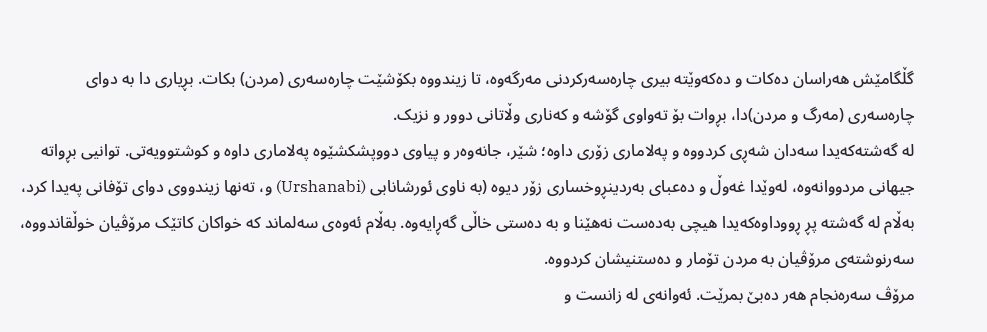گڵگامێش هەراسان دەکات و دەکەوێتە بیری چارەسەرکردنی مەرگەوە، تا زیندووە بکۆشێت چارەسەری (مردن) بکات. بڕیاری دا بە دوای چارەسەری (مەرگ و مردن)دا، بڕوات بۆ تەواوی گۆشە و کەناری وڵاتانی دوور و نزیک.
لە گەشتەکەیدا سەدان شەڕی کردووە و پەلاماری زۆری داوە؛ شێر، جانەوەر و پیاوی دووپشکشێوە پەلاماری داوە و کوشتوویەتی. توانیی بڕواتە جیهانی مردووانەوە، لەوێدا غەوڵ و دەعبای بەردینڕوخساری زۆر دیوە (بە ناوی ئورشانابی (Urshanabi) و، تەنها زیندووی دوای تۆفانی پەیدا کرد، بەڵام لە گەشتە پڕ ڕووداوەکەیدا هیچی بەدەست نەهێنا و بە دەستی خاڵی گەڕایەوە. بەڵام ئەوەی سەلماند کە خواکان کاتێک مرۆڤیان خوڵقاندووە، سەرنوشتەی مرۆڤیان بە مردن تۆمار و دەستنیشان کردووە.
مرۆڤ سەرەنجام هەر دەبێ بمرێت. ئەوانەی لە زانست و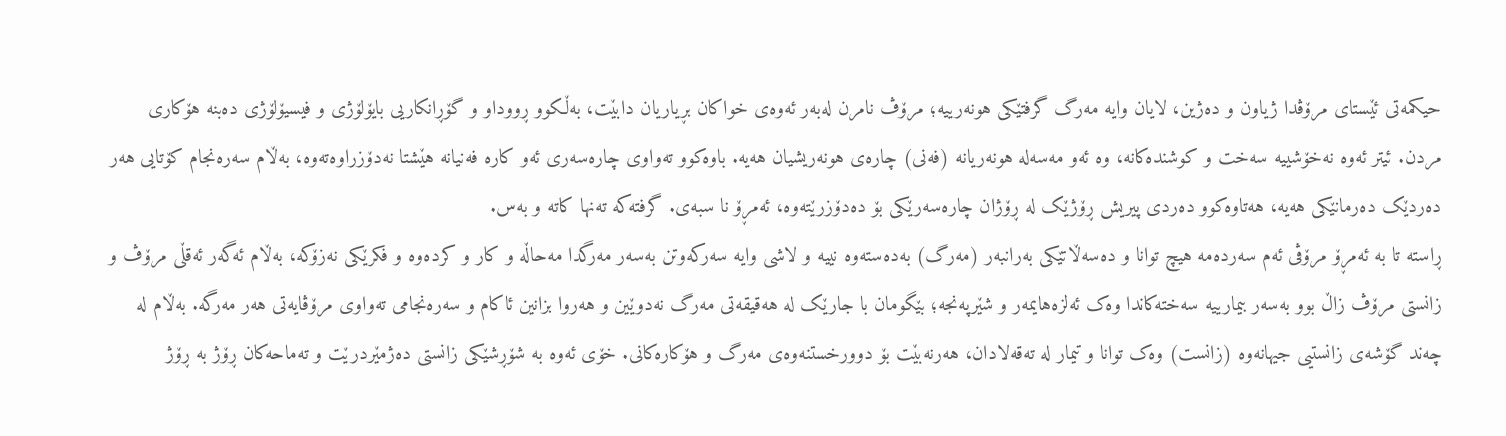حیکمەتی ئێستای مرۆڤدا ژیاون و دەژین، لایان وایە مەرگ گرفتێکی هونەرییە؛ مرۆڤ نامرن لەبەر ئەوەی خواکان بڕیاریان دابێت، بەڵکوو ڕووداو و گۆڕانکاریی بایۆلۆژی و فیسیۆلۆژی دەبنە هۆکاری مردن. ئیتر ئەوە نەخۆشییە سەخت و کوشندەکانە، وە ئەو مەسەلە هونەریانە (فەنی) چارەی هونەریشیان هەیە. باوەکوو تەواوی چارەسەری ئەو کارە فەنیانە هێشتا نەدۆزراوەتەوە، بەڵام سەرەنجام کۆتایی هەر دەردێک دەرمانێکی هەیە، هەتاوەکوو دەردی پیریش ڕۆژێک لە ڕۆژان چارەسەرێکی بۆ دەدۆزرێتەوە، ئەمڕۆ نا سبەی. گرفتەکە تەنها کاتە و بەس.
ڕاستە تا بە ئەمڕۆ مرۆڤی ئەم سەردەمە هیچ توانا و دەسەڵاتێکی بەرانبەر (مەرگ) بەدەستەوە نییە و لاشی وایە سەرکەوتن بەسەر مەرگدا مەحاڵە و کار و کردەوە و فکرێکی نەزۆکە، بەڵام ئەگەر ئەقڵی مرۆڤ و زانستی مرۆڤ زاڵ بوو بەسەر بیمارییە سەختەکاندا وەک ئەلزەهایمەر و شێرپەنجە؛ بێگومان با جارێک لە هەقیقەتی مەرگ نەدوێین و هەروا بزانین ئاکام و سەرەنجامی تەواوی مرۆڤایەتی هەر مەرگە. بەڵام لە چەند گۆشەی زانستیی جیهانەوە (زانست) وەک توانا و تیمار لە تەقەلادان، هەرنەبێت بۆ دوورخستنەوەی مەرگ و هۆکارەکانی. خۆی ئەوە بە شۆڕشێکی زانستی دەژمێردرێت و تەماحەکان ڕۆژ بە ڕۆژ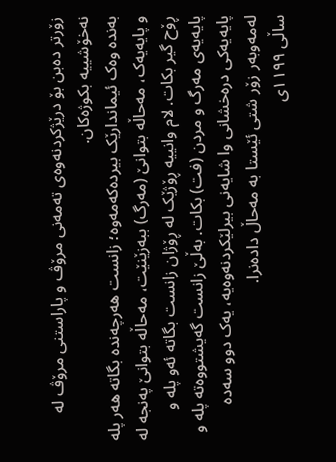زۆرتر دەبن بۆ درێژکردنەوەی تەمەنی مرۆڤ و پاراستنی مرۆڤ لە نەخۆشییە بکوژەکان.
بەندە وەک ئیماندارێک بیردەکەمەوە؛ زانست هەرچەندە بگاتە هەر پلە و پایەیەک، مەحاڵە بتوانێ (مەرگ) ببەزێنێت، مەحاڵە بتوانێ پەنجە لە ڕۆح گیر بکات. لام وانییە ڕۆژێک لە ڕۆژان زانست بگاتە ئەو پلە و پایەیەی مەرگ و مردن (فت) بکات. بەڵێ زانست گەیشتووەتە پلە و پایەیەکی درەخشانی وا شایەنی بیرلێکردنەوەیە، یەک دوو سەدە لەمەوبەر زۆر شتی ئێستا بە مەحاڵ دادەنرا.
ساڵی ١١٩٩ی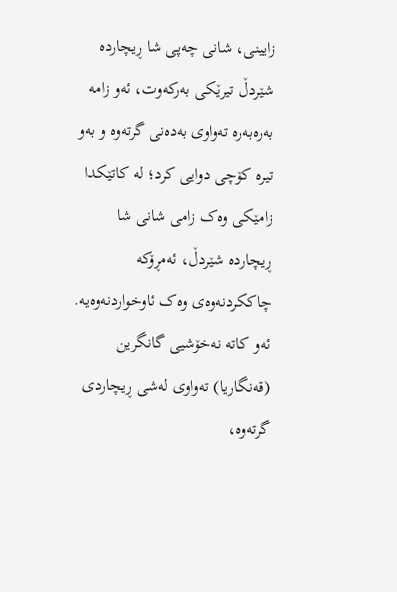زایینی، شانی چەپی شا ڕیچاردە شێردڵ تیرێکی بەرکەوت، ئەو زامە بەرەبەرە تەواوی بەدەنی گرتەوە و بەو تیرە کۆچی دوایی کرد؛ لە کاتێکدا زامێکی وەک زامی شانی شا ڕیچاردە شێردڵ، ئەمڕۆکە چاککردنەوەی وەک ئاوخواردنەوەیە. ئەو کاتە نەخۆشیی گانگرین (قەنگاریا) تەواوی لەشی ڕیچاردی گرتەوە،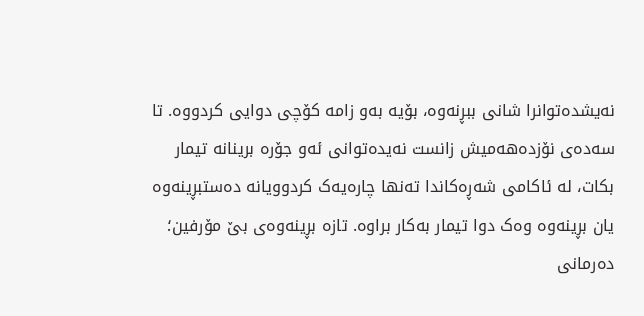نەیشدەتوانرا شانی ببڕنەوە، بۆیە بەو زامە کۆچی دوایی کردووە. تا سەدەی نۆزدەهەمیش زانست نەیدەتوانی ئەو جۆرە برینانە تیمار بکات، لە ئاکامی شەڕەکاندا تەنها چارەیەک کردوویانە دەستبڕینەوە یان بڕینەوە وەک دوا تیمار بەکار براوە. تازە بڕینەوەی بێ مۆرفین؛ دەرمانی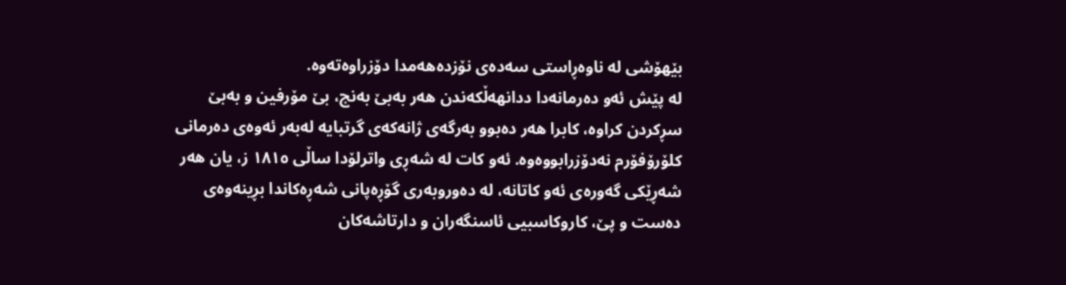بێهۆشی لە ناوەڕاستی سەدەی نۆزدەهەمدا دۆزراوەتەوە.
لە پێش ئەو دەرمانەدا ددانهەڵکەندن هەر بەبێ بەنج، بێ مۆرفین و بەبێ سڕکردن کراوە، کابرا هەر دەبوو بەرگەی ژانەکەی گرتبایە لەبەر ئەوەی دەرمانی کلۆرۆفۆرم نەدۆزرابووەوە. ئەو کات لە شەڕی واترلۆدا ساڵی ١٨١٥ ز، یان هەر شەڕێکی گەورەی ئەو کاتانە، لە دەوروبەری گۆڕەپانی شەڕەکاندا بڕینەوەی دەست و پێ، کاروکاسبیی ئاسنگەران و دارتاشەکان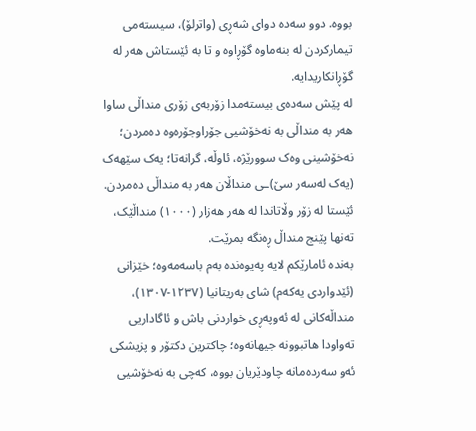بووە. دوو سەدە دوای شەڕی (واترلۆ)، سیستەمی تیمارکردن لە بنەماوە گۆڕاوە و تا بە ئێستاش هەر لە گۆڕانکاریدایە.
لە پێش سەدەی بیستەمدا زۆربەی زۆری منداڵی ساوا هەر بە منداڵی بە نەخۆشیی جۆراوجۆرەوە دەمردن؛ نەخۆشینی وەک سوورێژە، ئاوڵە، گرانەتا؛ یەک سێهەک (یەک لەسەر سێ)ـی منداڵان هەر بە منداڵی دەمردن. ئێستا لە زۆر وڵاتاندا لە هەر هەزار (١٠٠٠) منداڵێک، تەنها پێنج منداڵ ڕەنگە بمرێت.
بەندە ئامارێکم لایە پەیوەندە بەم باسەمەوە؛ خێزانی (ئێدواردی یەکەم) شای بەریتانیا (١٢٣٧-١٣٠٧)، منداڵەکانی لە ئەوپەڕی خواردنی باش و ئاگاداریی تەواودا هاتبوونە جیهانەوە؛ چاکترین دکتۆر و پزیشکی ئەو سەردەمانە چاودێریان بووە، کەچی بە نەخۆشیی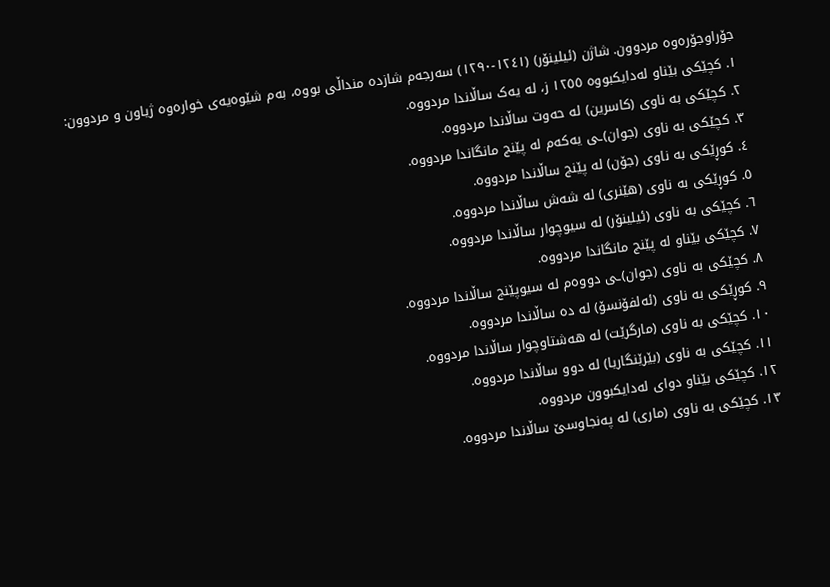جۆراوجۆرەوە مردوون. شاژن (ئیلینۆر) (١٢٤١-١٢٩٠) سەرجەم شازدە منداڵی بووە، بەم شێوەیەی خوارەوە ژیاون و مردوون:
١. کچێکی بێناو لەدایکبووە ١٢٥٥ ز، لە یەک ساڵاندا مردووە.
٢. کچێکی بە ناوی (کاسرین) لە حەوت ساڵاندا مردووە.
٣. کچێکی بە ناوی (جوان)ـی یەکەم لە پێنج مانگاندا مردووە.
٤. کوڕێکی بە ناوی (جۆن) لە پێنج ساڵاندا مردووە.
٥. کوڕێکی بە ناوی (هێنری) لە شەش ساڵاندا مردووە.
٦. کچێکی بە ناوی (ئیلینۆر) لە سیوچوار ساڵاندا مردووە.
٧. کچێکی بێناو لە پێنج مانگاندا مردووە.
٨. کچێکی بە ناوی (جوان)ـی دووەم لە سیوپێنج ساڵاندا مردووە.
٩. کوڕێکی بە ناوی (ئەلفۆنسۆ) لە دە ساڵاندا مردووە.
١٠. کچێکی بە ناوی (مارگرێت) لە هەشتاوچوار ساڵاندا مردووە.
١١. کچێکی بە ناوی (بێرێنگاریا) لە دوو ساڵاندا مردووە.
١٢. کچێکی بێناو دوای لەدایکبوون مردووە.
١٣. کچێکی بە ناوی (ماری) لە پەنجاوسێ ساڵاندا مردووە.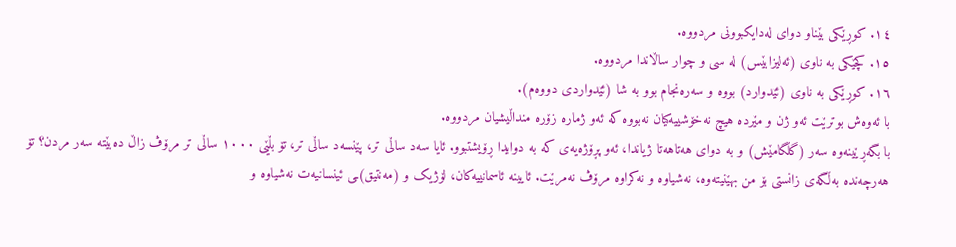١٤. کوڕێکی بێناو دوای لەدایکبوونی مردووە.
١٥. کچێکی بە ناوی (ئەلیزابێس) لە سی و چوار ساڵاندا مردووە.
١٦. کوڕێکی بە ناوی (ئێدوارد) بووە و سەرەنجام بوو بە شا (ئێدواردی دووەم).
با ئەوەش بوترێت ئەو ژن و مێردە هیچ نەخۆشییەکیان نەبووە کە ئەو ژمارە زۆرە منداڵیشیان مردووە.
با بگەڕێینەوە سەر (گڵگامێش) و بە دوای هەتاهەتا ژیاندا، ئەو پڕۆژەیەی کە بە دوایدا ڕۆیشتبوو. ئایا سەد ساڵی تر، پێنسەد ساڵی تر، تۆ بڵێی ١٠٠٠ ساڵی تر مرۆڤ زاڵ دەبێتە سەر مردن؟ تۆ هەرچەندە بەڵگەی زانستی بۆ من بهێنیتەوە، نەشیاوە و نەکراوە مرۆڤ نەمرێت. ئایینە ئاسمانییەکان، لۆژیک و (مەنتیق)ـی ئینسانیەت نەشیاوە و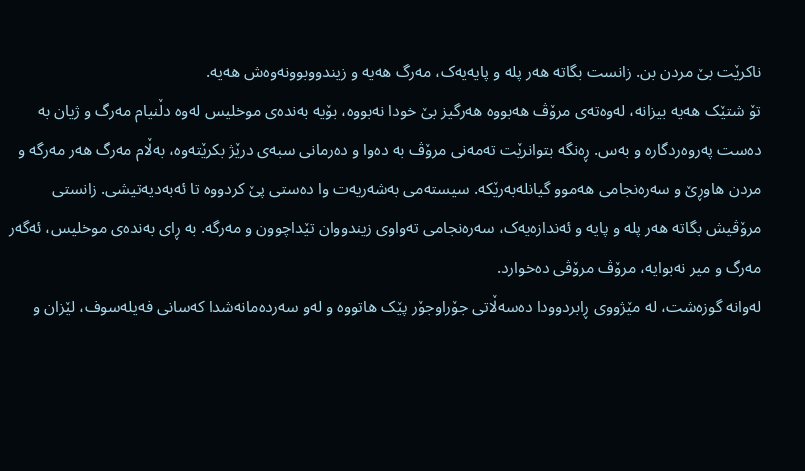ناکرێت بێ مردن بن. زانست بگاتە هەر پلە و پایەیەک، مەرگ هەیە و زیندووبوونەوەش هەیە.
تۆ شتێک هەیە بیزانە، لەوەتەی مرۆڤ هەبووە هەرگیز بێ خودا نەبووە، بۆیە بەندەی موخلیس لەوە دڵنیام مەرگ و ژیان بە دەست پەروەردگارە و بەس. ڕەنگە بتوانرێت تەمەنی مرۆڤ بە دەوا و دەرمانی سبەی درێژ بکرێتەوە، بەڵام مەرگ هەر مەرگە و مردن هاوڕێ و سەرەنجامی هەموو گیانلەبەرێکە. سیستەمی بەشەریەت وا دەستی پێ کردووە تا ئەبەدیەتیشی. زانستی مرۆڤیش بگاتە هەر پلە و پایە و ئەندازەیەک، سەرەنجامی تەواوی زیندووان تێداچوون و مەرگە. بە ڕای بەندەی موخلیس، ئەگەر مەرگ و میر نەبوایە، مرۆڤ مرۆڤی دەخوارد.
لەوانە گوزەشت، لە مێژووی ڕابردوودا دەسەڵاتی جۆراوجۆر پێک هاتووە و لەو سەردەمانەشدا کەسانی فەیلەسوف، لێزان و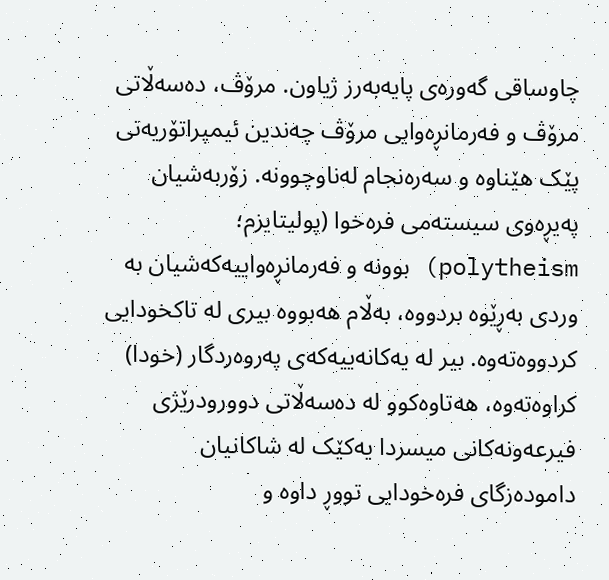چاوساقی گەورەی پایەبەرز ژیاون. مرۆڤ، دەسەڵاتی مرۆڤ و فەرمانڕەوایی مرۆڤ چەندین ئیمپراتۆریەتی پێک هێناوە و سەرەنجام لەناوچوونە. زۆربەشیان پەیڕەوی سیستەمی فرەخوا (پولیتایزم؛ polytheism) بوونە و فەرمانڕەواییەکەشیان بە وردی بەڕێوە بردووە، بەڵام هەبووە بیری لە تاکخودایی کردووەتەوە. بیر لە یەکانەییەکەی پەروەردگار (خودا) کراوەتەوە، هەتاوەکوو لە دەسەڵاتی دوورودرێژی فیرعەونەکانی میسردا یەکێک لە شاکانیان دامودەزگای فرەخودایی تووڕ داوە و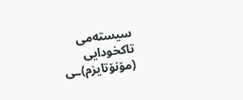سیستەمی تاکخودایی (مۆنۆتایزم)ـی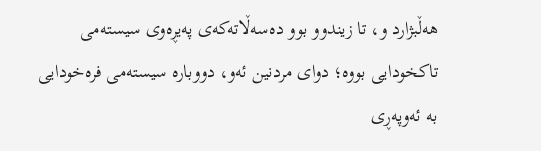هەڵبژارد و، تا زیندوو بوو دەسەڵاتەکەی پەیڕەوی سیستەمی تاکخودایی بووە؛ دوای مردنین ئەو، دووبارە سیستەمی فرەخودایی بە ئەوپەڕی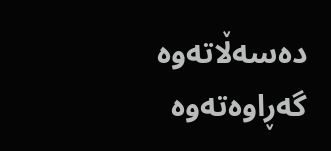دەسەڵاتەوە گەڕاوەتەوە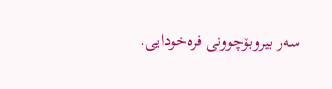سەر بیروبۆچوونی فرەخودایی.